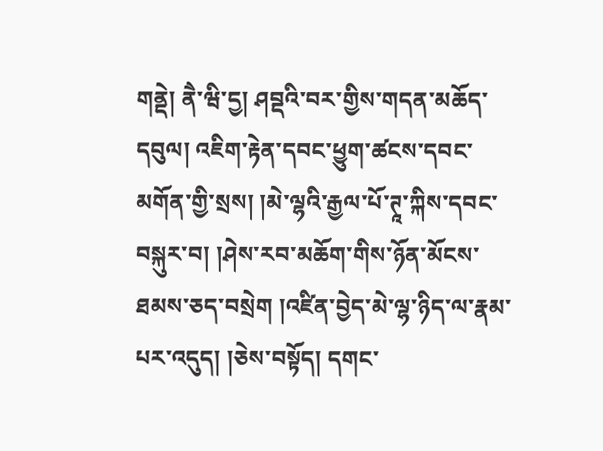གནྡེ། ནཻ་ཝི་དྱ། ཤབྡའི་བར་གྱིས་གདན་མཆོད་དབུལ། འཇིག་རྟེན་དབང་ཕྱུག་ཚངས་དབང་མགོན་གྱི་སྲས། །མེ་ལྷའི་རྒྱལ་པོ་ཊཱ་ཀྐིས་དབང་བསྐུར་བ། །ཤེས་རབ་མཆོག་གིས་ཉོན་མོངས་ཐམས་ཅད་བསྲེག །འཛིན་བྱེད་མེ་ལྷ་ཉིད་ལ་རྣམ་པར་འདུད། །ཅེས་བསྟོད། དགང་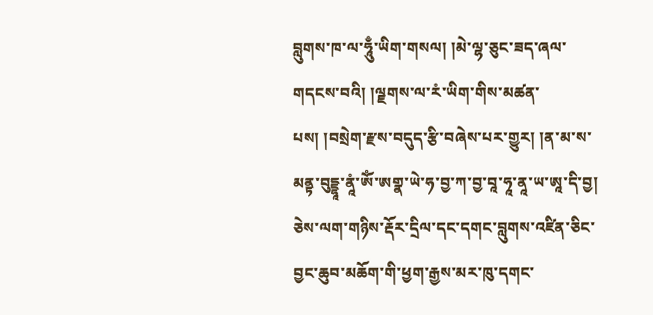བླུགས་ཁ་ལ་ཧཱུྃ་ཡིག་གསལ། །མེ་ལྷ་ཅུང་ཟད་ཞལ་གདངས་བའི། །ལྗགས་ལ་རཾ་ཡིག་གིས་མཚན་པས། །བསྲེག་རྫས་བདུད་རྩི་བཞེས་པར་གྱུར། །ན་མ་ས་མནྟ་བུདྡྷཱ་ནཱཾ་ༀ་ཨགྣ་ཡེ་ཧ་བྱ་ཀ་བྱ་བཱ་ཧཱ་ནཱ་ཡ་ཨཱ་དི་བྱ། ཅེས་ལག་གཉིས་རྡོར་དྲིལ་དང་དགང་བླུགས་འཛིན་ཅིང་བྱང་ཆུབ་མཆོག་གི་ཕྱག་རྒྱས་མར་ཁུ་དགང་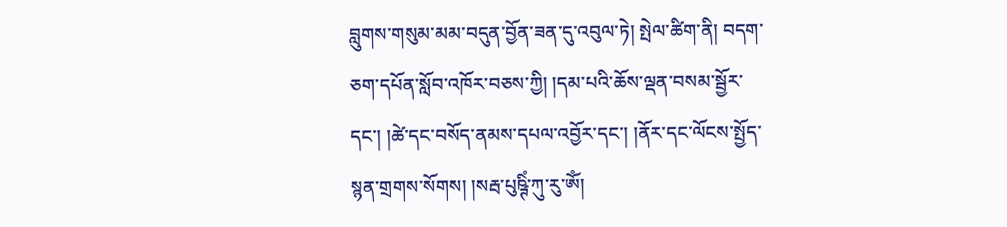བླུགས་གསུམ་མམ་བདུན་བྱོན་ཟན་དུ་འབུལ་ཏེ། སྤེལ་ཚིག་ནི། བདག་ཅག་དཔོན་སློབ་འཁོར་བཅས་ཀྱི། །དམ་པའི་ཆོས་ལྡན་བསམ་སྦྱོར་དང་། །ཚེ་དང་བསོད་ནམས་དཔལ་འབྱོར་དང་། །ནོར་དང་ལོངས་སྤྱོད་སྙན་གྲགས་སོགས། །སརྦ་པུཥྚིཾ་ཀུ་རུ་ༀ།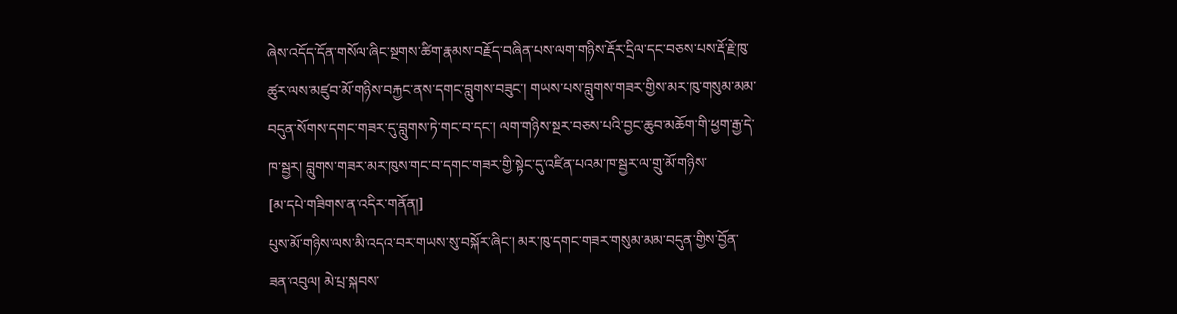ཞེས་འདོད་དོན་གསོལ་ཞིང་སྔགས་ཚིག་རྣམས་བརྗོད་བཞིན་པས་ལག་གཉིས་རྡོར་དྲིལ་དང་བཅས་པས་རྡོ་རྗེ་ཁུ་ཚུར་ལས་མཛུབ་མོ་གཉིས་བརྐྱང་ནས་དགང་བླུགས་བཟུང་། གཡས་པས་བླུགས་གཟར་གྱིས་མར་ཁུ་གསུམ་མམ་བདུན་སོགས་དགང་གཟར་དུ་བླུགས་ཏེ་གང་བ་དང་། ལག་གཉིས་སྔར་བཅས་པའི་བྱང་ཆུབ་མཆོག་གི་ཕྱག་རྒྱ་དེ་ཁ་སྦྱར། བླུགས་གཟར་མར་ཁུས་གང་བ་དགང་གཟར་གྱི་སྟེང་དུ་འཛིན་པའམ་ཁ་སྦྱར་ལ་གྲུ་མོ་གཉིས་
[མ་དཔེ་གཟིགས་ན་འདིར་གནོན།]
པུས་མོ་གཉིས་ལས་མི་འདའ་བར་གཡས་སུ་བསྐོར་ཞིང་། མར་ཁུ་དགང་གཟར་གསུམ་མམ་བདུན་གྱིས་བྱོན་ཟན་འབུལ། མེ་པྲ་སྐབས་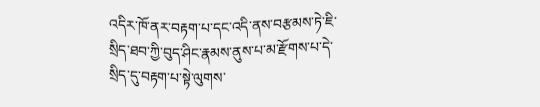འདིར་ཁོ་ནར་བརྟག་པ་དང་འདི་ནས་བརྩམས་ཏེ་ཇི་སྲིད་ཐབ་ཀྱི་བུད་ཤིང་རྣམས་ནུས་པ་མ་རྫོགས་པ་དེ་སྲིད་དུ་བརྟག་པ་སྟེ་ལུགས་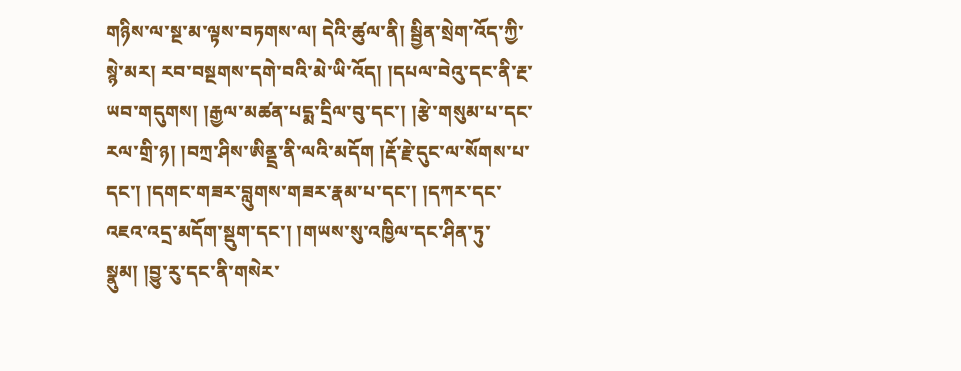གཉིས་ལ་སྔ་མ་ལྟས་བཏགས་ལ། དེའི་ཚུལ་ནི། སྦྱིན་སྲེག་འོད་ཀྱི་སྙེ་མར། རབ་བསྔགས་དགེ་བའི་མེ་ཡི་འོད། །དཔལ་བེའུ་དང་ནི་རྔ་ཡབ་གདུགས། །རྒྱལ་མཚན་པདྨ་དྲིལ་བུ་དང་། །རྩེ་གསུམ་པ་དང་རལ་གྲི་ཉ། །བཀྲ་ཤིས་ཨིནྡྲ་ནི་ལའི་མདོག །རྡོ་རྗེ་དུང་ལ་སོགས་པ་དང་། །དགང་གཟར་བླུགས་གཟར་རྣམ་པ་དང་། །དཀར་དང་འཇའ་འདྲ་མདོག་སྡུག་དང་། །གཡས་སུ་འཁྱིལ་དང་ཤིན་ཏུ་སྣུམ། །བྱུ་རུ་དང་ནི་གསེར་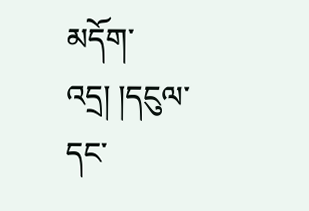མདོག་འདྲ། །དངུལ་དང་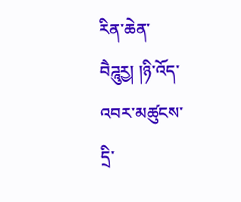རིན་ཆེན་བཻཌཱུཪྱ། །ཉི་འོད་འབར་མཚུངས་དྲི་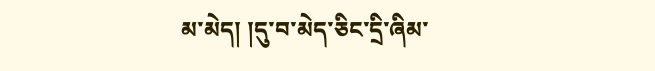མ་མེད། །དུ་བ་མེད་ཅིང་དྲི་ཞིམ་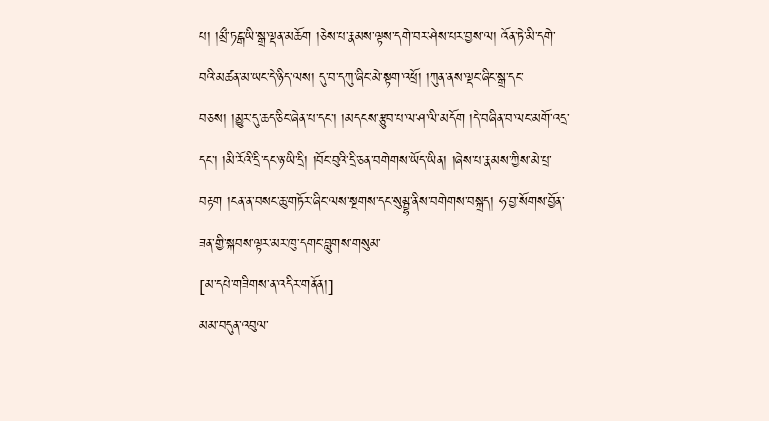པ། །མྲྀ་ཏངྒ་ཡི་སྒྲ་ལྡན་མཆོག །ཅེས་པ་རྣམས་ལྟས་དགེ་བར་ཤེས་པར་བྱས་ལ། འོན་ཏེ་མི་དགེ་བའི་མཚན་མ་ཡང་དེ་ཉིད་ལས། དུ་བ་དཀུ་ཞིང་མེ་སྟག་འཕྲོ། །ཀུན་ནས་ལྡང་ཞིང་སྒྲ་དང་བཅས། །མྱུར་དུ་ཆད་ཅིང་ཞེན་པ་དང་། །མདངས་རྩུབ་པ་ལ་ཤ་ལི་མདོག །དེ་བཞིན་བ་ལང་མགོ་འདྲ་དང་། །མི་རོའི་དྲི་དང་ཉ་ཡི་དྲི། །བོང་བུའི་དྲི་ཅན་བགེགས་ཡོད་ཡིན། །ཞེས་པ་རྣམས་ཀྱིས་མེ་པྲ་བརྟག །ངན་ན་བསང་ཆུ་གཏོར་ཞིང་ལས་སྔགས་དང་སུམྦྷ་ནིས་བགེགས་བསྐྲད། ཧ་བྱ་སོགས་བྱོན་ཟན་གྱི་སྐབས་ལྟར་མར་ཁུ་དགང་བླུགས་གསུམ་
[མ་དཔེ་གཟིགས་ན་འདིར་གནོན།]
མམ་བདུན་འབུལ་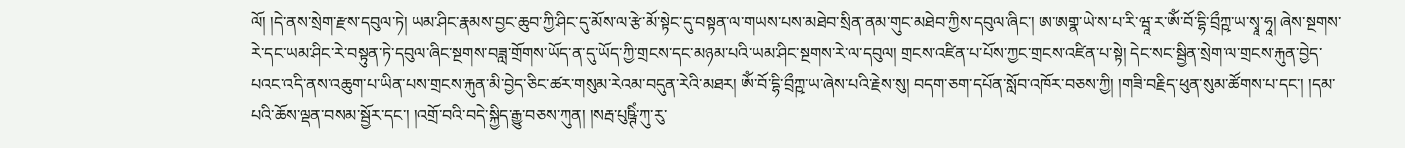ལོ། །དེ་ནས་སྲེག་རྫས་དབུལ་ཏེ། ཡམ་ཤིང་རྣམས་བྱང་ཆུབ་ཀྱི་ཤིང་དུ་མོས་ལ་རྩེ་མོ་སྟེང་དུ་བསྟན་ལ་གཡས་པས་མཐེབ་སྲིན་ནམ་གུང་མཐེབ་ཀྱིས་དབུལ་ཞིང་། ཨ་ཨགྣ་ཡེ་ས་པ་རི་ཝཱ་ར་ༀ་བོ་དྷི་བྲྀཀྵ་ཡ་སྭཱ་ཧཱ། ཞེས་སྔགས་རེ་དང་ཡམ་ཤིང་རེ་བསྟུན་ཏེ་དབུལ་ཞིང་སྔགས་བཟླ་གྲོགས་ཡོད་ན་དུ་ཡོད་ཀྱི་གྲངས་དང་མཉམ་པའི་ཡམ་ཤིང་སྔགས་རེ་ལ་དབུལ། གྲངས་འཛིན་པ་པོས་ཀྱང་གྲངས་འཛིན་པ་སྟེ། དེང་སང་སྦྱིན་སྲེག་ལ་གྲངས་རྐུན་བྱེད་པའང་འདི་ནས་འཆུག་པ་ཡིན་པས་གྲངས་རྐུན་མི་བྱེད་ཅིང་ཚར་གསུམ་རེའམ་བདུན་རེའི་མཐར། ཨོཾ་བོ་དྷི་བྲྀཀྵ་ཡ་ཞེས་པའི་རྗེས་སུ། བདག་ཅག་དཔོན་སློབ་འཁོར་བཅས་ཀྱི། །གཟི་བརྗིད་ཕུན་སུམ་ཚོགས་པ་དང་། །དམ་པའི་ཆོས་ལྡན་བསམ་སྦྱོར་དང་། །འགྲོ་བའི་བདེ་སྐྱིད་རྒྱུ་བཅས་ཀུན། །སརྦ་པུཥྚིཾ་ཀུ་རུ་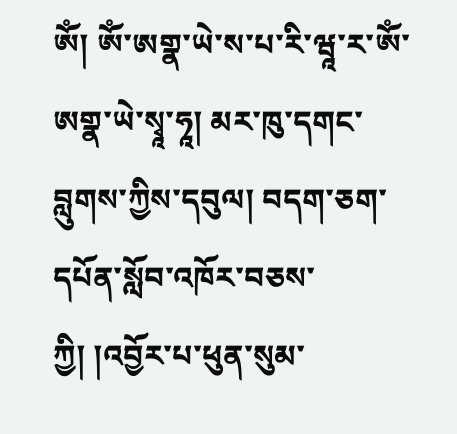ༀ། ༀ་ཨགྣ་ཡེ་ས་པ་རི་ཝཱ་ར་ༀ་ཨགྣ་ཡེ་སྭཱ་ཧཱ། མར་ཁུ་དགང་བླུགས་ཀྱིས་དབུལ། བདག་ཅག་དཔོན་སློབ་འཁོར་བཅས་ཀྱི། །འབྱོར་པ་ཕུན་སུམ་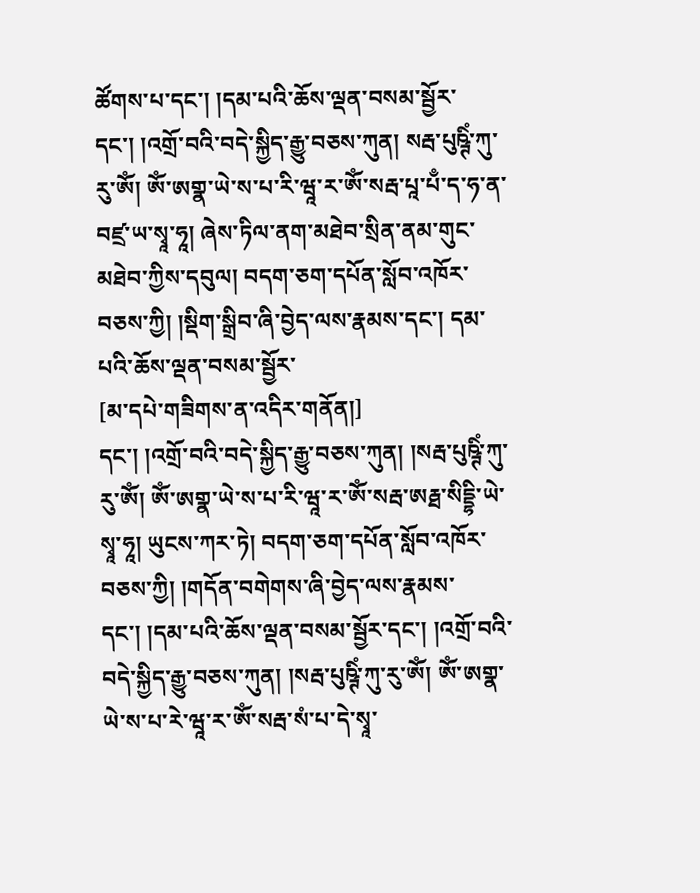ཚོགས་པ་དང་། །དམ་པའི་ཆོས་ལྡན་བསམ་སྦྱོར་དང་། །འགྲོ་བའི་བདེ་སྐྱིད་རྒྱུ་བཅས་ཀུན། སརྦ་པུཥྚིཾ་ཀུ་རུ་ༀ། ༀ་ཨགྣ་ཡེ་ས་པ་རི་ཝཱ་ར་ༀ་སརྦ་པཱ་པྃ་ད་ཧ་ན་བཛྲ་ཡ་སྭཱ་ཧཱ། ཞེས་ཏིལ་ནག་མཐེབ་སྲིན་ནམ་གུང་མཐེབ་ཀྱིས་དབུལ། བདག་ཅག་དཔོན་སློབ་འཁོར་བཅས་ཀྱི། །སྡིག་སྒྲིབ་ཞི་བྱེད་ལས་རྣམས་དང་། དམ་པའི་ཆོས་ལྡན་བསམ་སྦྱོར་
[མ་དཔེ་གཟིགས་ན་འདིར་གནོན།]
དང་། །འགྲོ་བའི་བདེ་སྐྱིད་རྒྱུ་བཅས་ཀུན། །སརྦ་པུཥྚིཾ་ཀུ་རུ་ༀ། ༀ་ཨགྣ་ཡེ་ས་པ་རི་ཝཱ་ར་ༀ་སརྦ་ཨརྠ་སིདྡྷི་ཡེ་སྭཱ་ཧཱ། ཡུངས་ཀར་ཏེ། བདག་ཅག་དཔོན་སློབ་འཁོར་བཅས་ཀྱི། །གདོན་བགེགས་ཞི་བྱེད་ལས་རྣམས་དང་། །དམ་པའི་ཆོས་ལྡན་བསམ་སྦྱོར་དང་། །འགྲོ་བའི་བདེ་སྐྱིད་རྒྱུ་བཅས་ཀུན། །སརྦ་པུཥྚིཾ་ཀུ་རུ་ༀ། ༀ་ཨགྣ་ཡེ་ས་པ་རེ་ཝཱ་ར་ༀ་སརྦ་སཾ་པ་དེ་སྭཱ་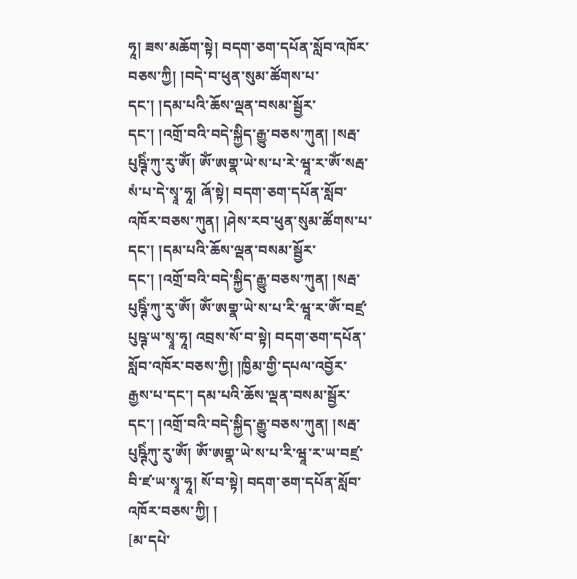ཧཱ། ཟས་མཆོག་སྟེ། བདག་ཅག་དཔོན་སློབ་འཁོར་བཅས་ཀྱི། །བདེ་བ་ཕུན་སུམ་ཚོགས་པ་དང་། །དམ་པའི་ཆོས་ལྡན་བསམ་སྦྱོར་དང་། །འགྲོ་བའི་བདེ་སྐྱིད་རྒྱུ་བཅས་ཀུན། །སརྦ་པུཥྚིཾ་ཀུ་རུ་ༀ། ༀ་ཨགྣ་ཡེ་ས་པ་རེ་ཝཱ་ར་ༀ་སརྦ་སཾ་པ་དེ་སྭཱ་ཧཱ། ཞོ་སྟེ། བདག་ཅག་དཔོན་སློབ་འཁོར་བཅས་ཀུན། །ཤེས་རབ་ཕུན་སུམ་ཚོགས་པ་དང་། །དམ་པའི་ཆོས་ལྡན་བསམ་སྦྱོར་དང་། །འགྲོ་བའི་བདེ་སྐྱིད་རྒྱུ་བཅས་ཀུན། །སརྦ་པུཥྚིཾ་ཀུ་རུ་ༀ། ༀ་ཨགྣ་ཡེ་ས་པ་རི་ཝཱ་ར་ༀ་བཛྲ་པུཥྚ་ཡ་སྭཱ་ཧཱ། འབྲས་སོ་བ་སྟེ། བདག་ཅག་དཔོན་སློབ་འཁོར་བཅས་ཀྱི། །ཁྱིམ་གྱི་དཔལ་འབྱོར་རྒྱས་པ་དང་། དམ་པའི་ཆོས་ལྡན་བསམ་སྦྱོར་དང་། །འགྲོ་བའི་བདེ་སྐྱིད་རྒྱུ་བཅས་ཀུན། །སརྦ་པུཥྚིཾཀུ་རུ་ༀ། ༀ་ཨགྣ་ཡེ་ས་པ་རི་ཝཱ་ར་ཡ་བཛྲ་བི་ཛ་ཡ་སྭཱ་ཧཱ། སོ་བ་སྟེ། བདག་ཅག་དཔོན་སློབ་འཁོར་བཅས་ཀྱི། །
[མ་དཔེ་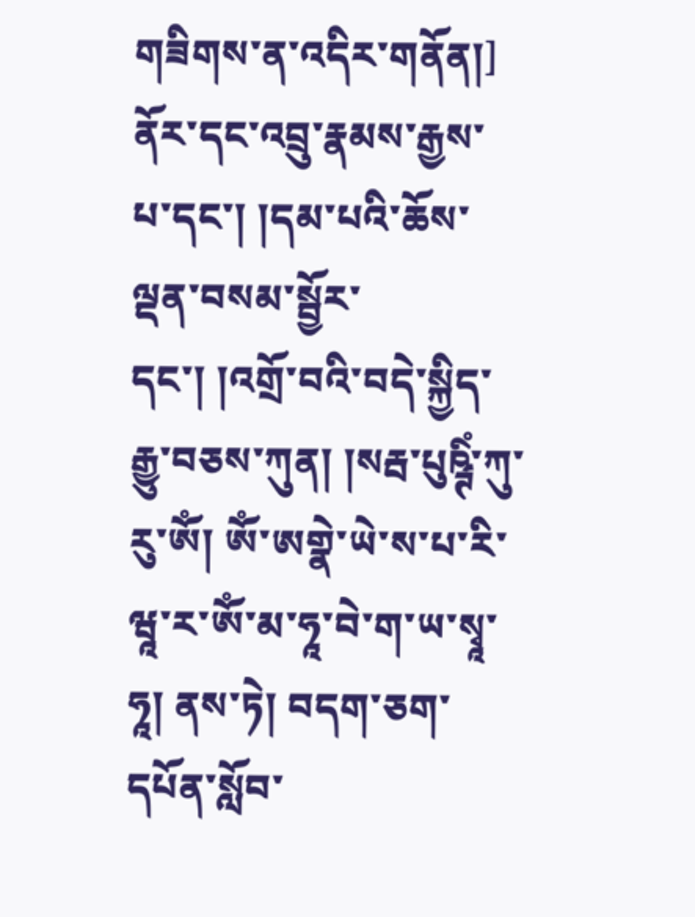གཟིགས་ན་འདིར་གནོན།]
ནོར་དང་འབྲུ་རྣམས་རྒྱས་པ་དང་། །དམ་པའི་ཆོས་ལྡན་བསམ་སྦྱོར་དང་། །འགྲོ་བའི་བདེ་སྐྱིད་རྒྱུ་བཅས་ཀུན། །སརྦ་པུཥྚིཾ་ཀུ་རུ་ༀ། ༀ་ཨགྣེ་ཡེ་ས་པ་རི་ཝཱ་ར་ༀ་མ་ཧཱ་བེ་ག་ཡ་སྭཱ་ཧཱ། ནས་ཏེ། བདག་ཅག་དཔོན་སློབ་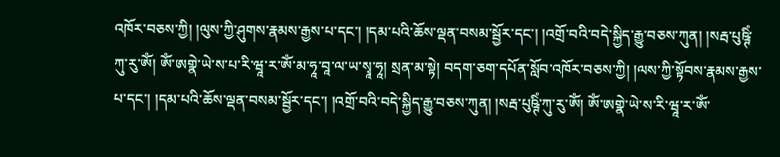འཁོར་བཅས་ཀྱི། །ལུས་ཀྱི་ཤུགས་རྣམས་རྒྱས་པ་དང་། །དམ་པའི་ཆོས་ལྡན་བསམ་སྦྱོར་དང་། །འགྲོ་བའི་བདེ་སྐྱིད་རྒྱུ་བཅས་ཀུན། །སརྦ་པུཥྚིཾ་ཀུ་རུ་ༀ། ༀ་ཨགྣེ་ཡེ་ས་པ་རི་ཝཱ་ར་ༀ་མ་ཧཱ་བཱ་ལ་ཡ་སྭཱ་ཧཱ། སྲན་མ་སྟེ། བདག་ཅག་དཔོན་སློབ་འཁོར་བཅས་ཀྱི། །ལས་ཀྱི་སྟོབས་རྣམས་རྒྱས་པ་དང་། །དམ་པའི་ཆོས་ལྡན་བསམ་སྦྱོར་དང་། །འགྲོ་བའི་བདེ་སྐྱིད་རྒྱུ་བཅས་ཀུན། །སརྦ་པུཥྚིཾ་ཀུ་རུ་ༀ། ༀ་ཨགྣེ་ཡེ་ས་རི་ཝཱ་ར་ༀ་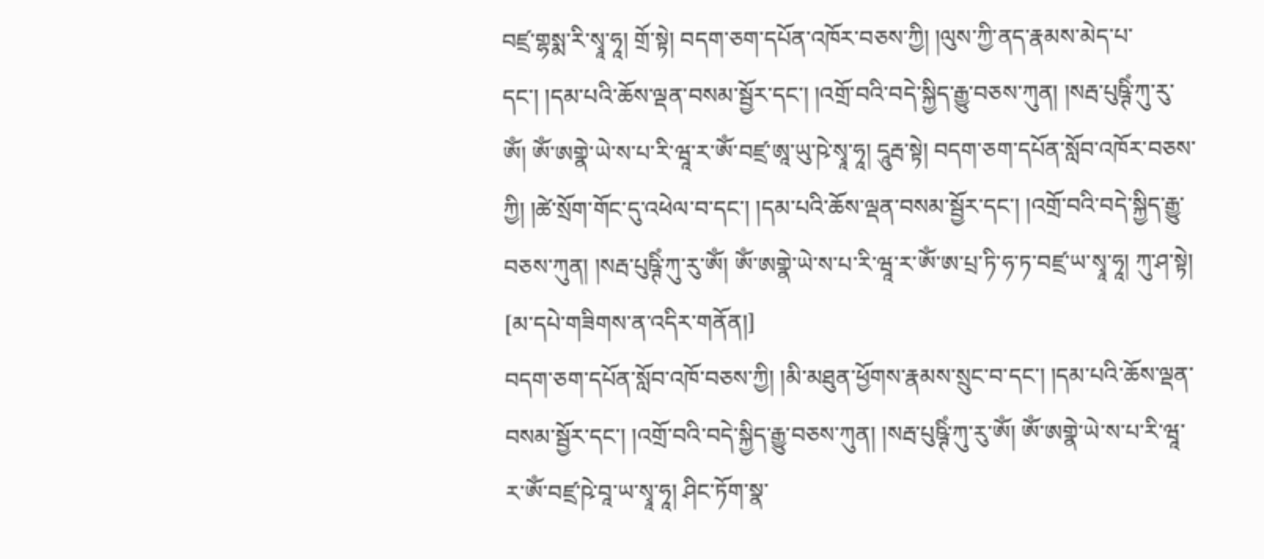བཛྲ་གྷསྨ་རི་སྭཱ་ཧཱ། གྲོ་སྟེ། བདག་ཅག་དཔོན་འཁོར་བཅས་ཀྱི། །ལུས་ཀྱི་ནད་རྣམས་མེད་པ་དང་། །དམ་པའི་ཆོས་ལྡན་བསམ་སྦྱོར་དང་། །འགྲོ་བའི་བདེ་སྐྱིད་རྒྱུ་བཅས་ཀུན། །སརྦ་པུཥྚིཾ་ཀུ་རུ་ༀ། ༀ་ཨགྣེ་ཡེ་ས་པ་རི་ཝཱ་ར་ༀ་བཛྲ་ཨཱ་ཡུ་ཥེ་སྭཱ་ཧཱ། དཱུརྦ་སྟེ། བདག་ཅག་དཔོན་སློབ་འཁོར་བཅས་ཀྱི། །ཚེ་སྲོག་གོང་དུ་འཕེལ་བ་དང་། །དམ་པའི་ཆོས་ལྡན་བསམ་སྦྱོར་དང་། །འགྲོ་བའི་བདེ་སྐྱིད་རྒྱུ་བཅས་ཀུན། །སརྦ་པུཥྚིཾ་ཀུ་རུ་ༀ། ༀ་ཨགྣེ་ཡེ་ས་པ་རི་ཝཱ་ར་ༀ་ཨ་པྲ་ཏི་ཧ་ཏ་བཛྲ་ཡ་སྭཱ་ཧཱ། ཀུ་ཤ་སྟེ།
[མ་དཔེ་གཟིགས་ན་འདིར་གནོན།]
བདག་ཅག་དཔོན་སློབ་འཁོ་བཅས་ཀྱི། །མི་མཐུན་ཕྱོགས་རྣམས་སྲུང་བ་དང་། །དམ་པའི་ཆོས་ལྡན་བསམ་སྦྱོར་དང་། །འགྲོ་བའི་བདེ་སྐྱིད་རྒྱུ་བཅས་ཀུན། །སརྦ་པུཥྚིཾ་ཀུ་རུ་ༀ། ༀ་ཨགྣེ་ཡེ་ས་པ་རི་ཝཱ་ར་ༀ་བཛྲ་ཥེ་བཱ་ཡ་སྭཱ་ཧཱ། ཤིང་ཏོག་སྣ་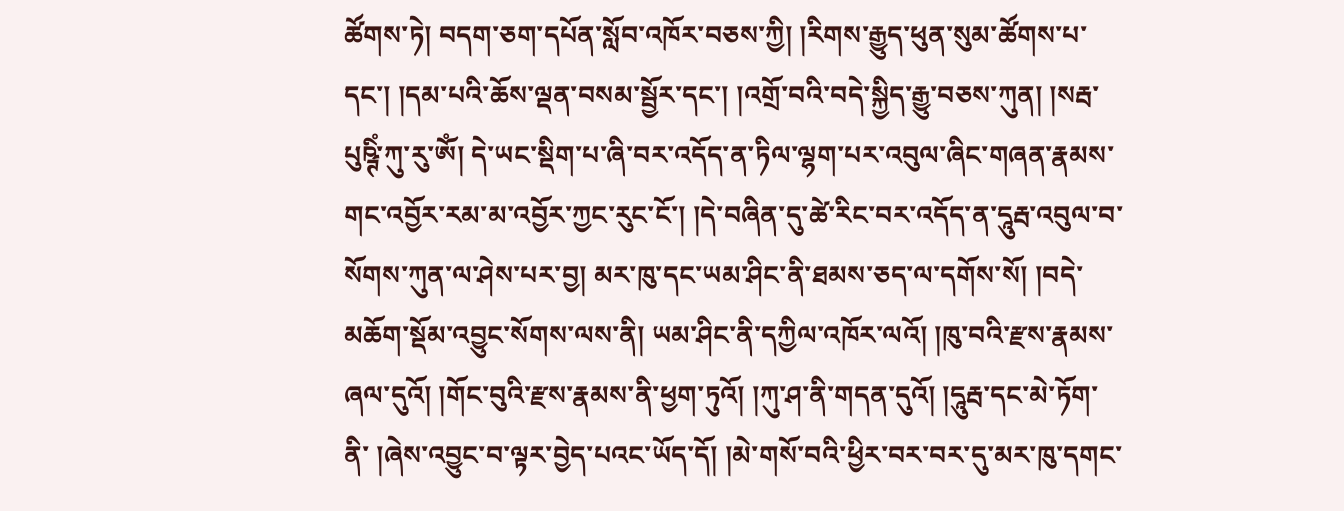ཚོགས་ཏེ། བདག་ཅག་དཔོན་སློབ་འཁོར་བཅས་ཀྱི། །རིགས་རྒྱུད་ཕུན་སུམ་ཚོགས་པ་དང་། །དམ་པའི་ཆོས་ལྡན་བསམ་སྦྱོར་དང་། །འགྲོ་བའི་བདེ་སྐྱིད་རྒྱུ་བཅས་ཀུན། །སརྦ་པུཥྚིཾ་ཀུ་རུ་ༀ། དེ་ཡང་སྡིག་པ་ཞི་བར་འདོད་ན་ཏིལ་ལྷག་པར་འབུལ་ཞིང་གཞན་རྣམས་གང་འབྱོར་རམ་མ་འབྱོར་ཀྱང་རུང་ངོ་། །དེ་བཞིན་དུ་ཚེ་རིང་བར་འདོད་ན་དཱུརྦ་འབུལ་བ་སོགས་ཀུན་ལ་ཤེས་པར་བྱ། མར་ཁུ་དང་ཡམ་ཤིང་ནི་ཐམས་ཅད་ལ་དགོས་སོ། །བདེ་མཆོག་སྡོམ་འབྱུང་སོགས་ལས་ནི། ཡམ་ཤིང་ནི་དཀྱིལ་འཁོར་ལའོ། །ཁུ་བའི་རྫས་རྣམས་ཞལ་དུའོ། །གོང་བུའི་རྫས་རྣམས་ནི་ཕྱག་ཏུའོ། །ཀུ་ཤ་ནི་གདན་དུའོ། །དཱུརྦ་དང་མེ་ཏོག་ནི་ །ཞེས་འབྱུང་བ་ལྟར་བྱེད་པའང་ཡོད་དོ། །མེ་གསོ་བའི་ཕྱིར་བར་བར་དུ་མར་ཁུ་དགང་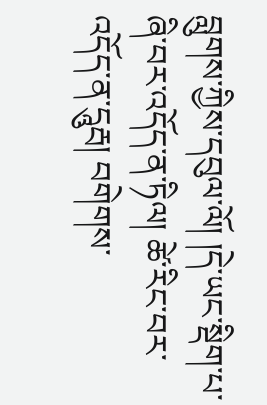བླུགས་ཀྱིས་དབུལ་ལོ། །དེ་ཡང་སྡིག་པ་ཞི་བར་འདོད་ན་ཏིལ། ཚེ་རིང་བར་འདོད་ན་དཱུརྦ། བགེགས་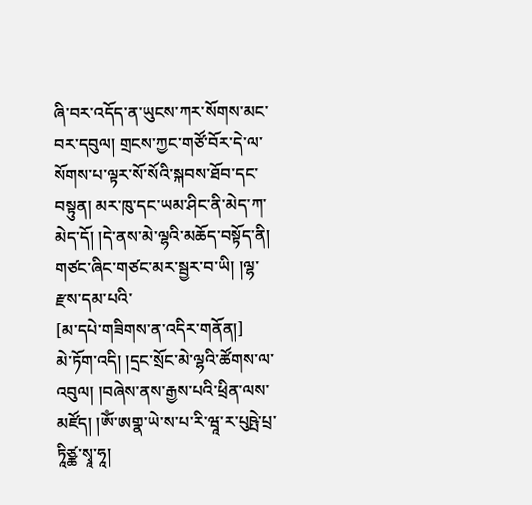ཞི་བར་འདོད་ན་ཡུངས་ཀར་སོགས་མང་བར་དབུལ། གྲངས་ཀྱང་གཙོ་བོར་དེ་ལ་སོགས་པ་ལྟར་སོ་སོའི་སྐབས་ཐོབ་དང་བསྟུན། མར་ཁུ་དང་ཡམ་ཤིང་ནི་མེད་ཀ་མེད་དོ། །དེ་ནས་མེ་ལྷའི་མཆོད་བསྟོད་ནི། གཙང་ཞིང་གཙང་མར་སྦྱར་བ་ཡི། །ལྷ་རྫས་དམ་པའི་
[མ་དཔེ་གཟིགས་ན་འདིར་གནོན།]
མེ་ཏོག་འདི། །དྲང་སྲོང་མེ་ལྷའི་ཚོགས་ལ་འབུལ། །བཞེས་ནས་རྒྱས་པའི་ཕྲིན་ལས་མཛོད། །ༀ་ཨགྣ་ཡེ་ས་པ་རི་ཝཱ་ར་པུཥྤེ་པྲ་ཏཱིཙྪ་སྭཱ་ཧཱ།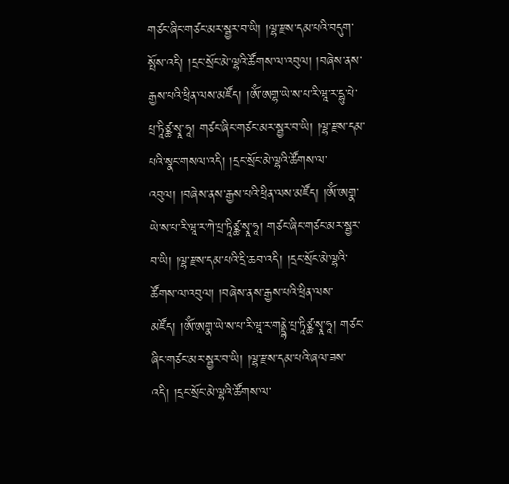གཙང་ཞིང་གཙང་མར་སྦྱར་བ་ཡི། །ལྷ་རྫས་དམ་པའི་བདུག་སྤོས་འདི། །དྲང་སྲོང་མེ་ལྷའི་ཚོགས་ལ་འབུལ། །བཞེས་ནས་རྒྱས་པའི་ཕྲིན་ལས་མཛོད། །ༀ་ཨགྷ་ཡེ་ས་པ་རི་ཝཱ་ར་དྷུ་པེ་པྲ་ཏཱིཙྪ་སྭཱ་ཧཱ། གཙང་ཞིང་གཙང་མར་སྦྱར་བ་ཡི། །ལྷ་རྫས་དམ་པའི་སྣང་གསལ་འདི། །དྲང་སྲོང་མེ་ལྷའི་ཚོགས་ལ་འབུལ། །བཞེས་ནས་རྒྱས་པའི་ཕྲིན་ལས་མཛོད། །ༀ་ཨགྣ་ཡེ་ས་པ་རི་ཝཱ་ར་ཀེ་པྲ་ཏཱིཙྪ་སྭཱ་ཧཱ། གཙང་ཞིང་གཙང་མར་སྦྱར་བ་ཡི། །ལྷ་རྫས་དམ་པའི་དྲི་ཆབ་འདི། །དྲང་སྲོང་མེ་ལྷའི་ཚོགས་ལ་འབུལ། །བཞེས་ནས་རྒྱས་པའི་ཕྲིན་ལས་མཛོད། །ༀ་ཨགྣ་ཡེ་ས་པ་རི་ཝཱ་ར་གནྡྷེ་པྲ་ཏཱིཙྪ་སྭཱ་ཧཱ། གཙང་ཞིང་གཙང་མར་སྦྱར་བ་ཡི། །ལྷ་རྫས་དམ་པའི་ཞལ་ཟས་འདི། །དྲང་སྲོང་མེ་ལྷའི་ཚོགས་ལ་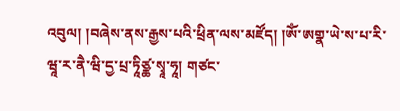འབུལ། །བཞེས་ནས་རྒྱས་པའི་ཕྲིན་ལས་མཛོད། །ༀ་ཨགྣ་ཡེ་ས་པ་རི་ཝཱ་ར་ནཻ་ཝི་དྱ་པྲ་ཏཱིཙྪ་སྭཱ་ཧཱ། གཙང་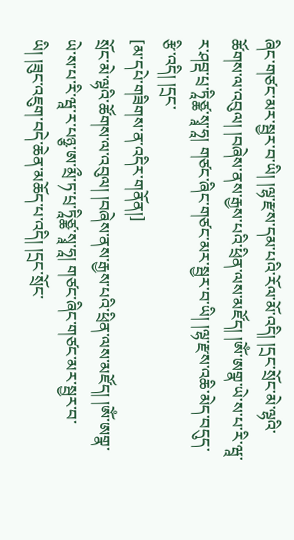ཞིང་གཙང་མར་སྦྱར་བ་ཡི། །ལྷ་རྫས་དམ་པའི་རོལ་མོ་འདི། །དྲང་སྲོང་མེ་ལྷའི་ཚོགས་ལ་འབུལ། །བཞེས་ནས་རྒྱས་པའི་ཕྲིན་ལས་མཛོད། །ༀ་ཨགྣ་ཡེ་ས་པ་རི་ཝཱ་ར་ཤབྡ་པྲ་ཏཱིཙྪ་སྭཱ་ཧཱ། གཙང་ཞིང་གཙང་མར་སྦྱར་བ་ཡི། །ལྷ་རྫས་འཆི་མེད་བདུད་རྩི་འདི། །དྲང་
[མ་དཔེ་གཟིགས་ན་འདིར་གནོན།]
སྲོང་མེ་ལྷའི་ཚོགས་ལ་འབུལ། །བཞེས་ནས་རྒྱས་པའི་ཕྲིན་ལས་མཛོད། །ༀ་ཨགྣ་ཡེ་ས་པ་རི་ཝཱ་ར་པཉྩ་ཨ་མྲྀ་ཏ་པྲ་ཏཱིཙྪ་སྭཱ་ཧཱ། གཙང་ཞིང་གཙང་མར་སྦྱར་བ་ཡི། །ཟུང་འཇུག་བདེ་ཆེན་མཆོད་པ་འདི། །དྲང་སྲོང་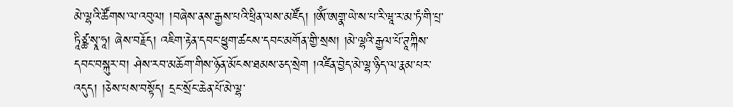མེ་ལྷའི་ཚོགས་ལ་འབུལ། །བཞེས་ནས་རྒྱས་པའི་ཕྲིན་ལས་མཛོད། །ༀ་ཨགྣ་ཡེ་ས་པ་རི་ཝཱ་ར་མ་ཏཾ་གི་པྲ་ཏཱིཙྪ་སྭཱ་ཧཱ། ཞེས་བརྗོད། འཇིག་རྟེན་དབང་ཕྱུག་ཚངས་དབང་མགོན་གྱི་སྲས། །མེ་ལྷའི་རྒྱལ་པོ་ཊཱཀྐིས་དབང་བསྐུར་བ། ཤེས་རབ་མཆོག་གིས་ཉོན་མོངས་ཐམས་ཅད་སྲེག །འཛིན་བྱེད་མེ་ལྷ་ཉིད་ལ་རྣམ་པར་འདུད། །ཅེས་པས་བསྟོད། དྲང་སྲོང་ཆེན་པོ་མེ་ལྷ་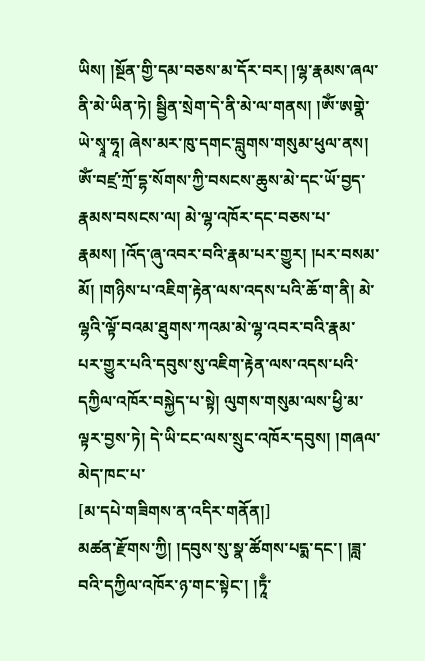ཡིས། །སྔོན་གྱི་དམ་བཅས་མ་དོར་བར། །ལྷ་རྣམས་ཞལ་ནི་མེ་ཡིན་ཏེ། སྦྱིན་སྲེག་དེ་ནི་མེ་ལ་གནས། །ༀ་ཨགྣེ་ཡེ་སྭཱ་ཧཱ། ཞེས་མར་ཁུ་དགང་བླུགས་གསུམ་ཕུལ་ནས། ༀ་བཛྲ་ཀྲོ་དྷ་སོགས་ཀྱི་བསངས་ཆུས་མེ་དང་ཡོ་བྱད་རྣམས་བསངས་ལ། མེ་ལྷ་འཁོར་དང་བཅས་པ་རྣམས། །འོད་ཞུ་འབར་བའི་རྣམ་པར་གྱུར། །པར་བསམ་མོ། །གཉིས་པ་འཇིག་རྟེན་ལས་འདས་པའི་ཆོ་ག་ནི། མེ་ལྷའི་ལྟོ་བའམ་ཐུགས་ཀའམ་མེ་ལྷ་འབར་བའི་རྣམ་པར་གྱུར་པའི་དབུས་སུ་འཇིག་རྟེན་ལས་འདས་པའི་དཀྱིལ་འཁོར་བསྐྱེད་པ་སྟེ། ལུགས་གསུམ་ལས་ཕྱི་མ་ལྟར་བྱས་ཏེ། དེ་ཡི་ངང་ལས་སྲུང་འཁོར་དབུས། །གཞལ་མེད་ཁང་པ་
[མ་དཔེ་གཟིགས་ན་འདིར་གནོན།]
མཚན་རྫོགས་ཀྱི། །དབུས་སུ་སྣ་ཚོགས་པདྨ་དང་། །ཟླ་བའི་དཀྱིལ་འཁོར་ཉ་གང་སྟེང་། །ཏཱྃ་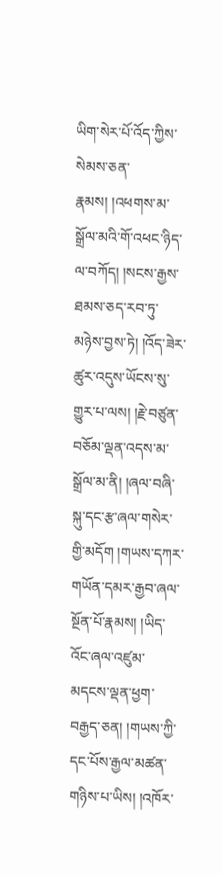ཡིག་སེར་པོ་འོད་ཀྱིས་སེམས་ཅན་རྣམས། །འཕགས་མ་སྒྲོལ་མའི་གོ་འཕང་ཉིད་ལ་བཀོད། །སངས་རྒྱས་ཐམས་ཅད་རབ་ཏུ་མཉེས་བྱས་ཏེ། །འོད་ཟེར་ཚུར་འདུས་ཡོངས་སུ་གྱུར་པ་ལས། །རྗེ་བཙུན་བཅོམ་ལྡན་འདས་མ་སྒྲོལ་མ་ནི། །ཞལ་བཞི་སྐུ་དང་རྩ་ཞལ་གསེར་གྱི་མདོག །གཡས་དཀར་གཡོན་དམར་རྒྱབ་ཞལ་སྔོན་པོ་རྣམས། །ཡིད་འོང་ཞལ་འཛུམ་མདངས་ལྡན་ཕྱག་བརྒྱད་ཅན། །གཡས་ཀྱི་དང་པོས་རྒྱལ་མཚན་གཉིས་པ་ཡིས། །འཁོར་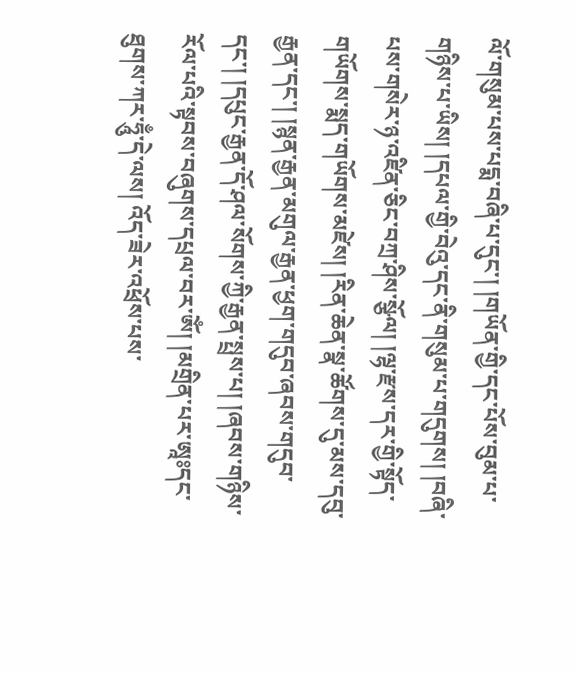ལོ་གསུམ་པས་པདྨ་བཞི་པ་དུང་། །གཡོན་གྱི་དང་པོས་བུམ་པ་གཉིས་པ་ཡིས། །དཔལ་གྱི་བེའུ་དང་ནི་གསུམ་པ་གདུགས། །བཞི་པས་གསེར་ཉ་འཛིན་ཅིང་བཀྲ་ཤིས་སྩོལ། །ལྷ་རྫས་དར་གྱི་སྟོད་གཡོགས་སྨད་གཡོགས་མཛེས། །རིན་ཆེན་སྣ་ཚོགས་དུ་མས་དབུ་རྒྱན་དང་། །སྙན་རྒྱན་མགུལ་རྒྱན་ཕྱག་གདུབ་ཞབས་གདུབ་དང་། །དཔུང་རྒྱན་དོ་ཤལ་སོགས་ཀྱི་རྒྱན་སྤྲས་པ། །ཞབས་གཉིས་རོལ་པའི་སྟབས་བཞུགས་དཔྲལ་བར་ༀ། །མགྲིན་པར་ཨཱཿདང་ཐུགས་ཀར་ཧཱུྃ་དེ་ལས། འོད་ཟེར་འཕྲོས་པས་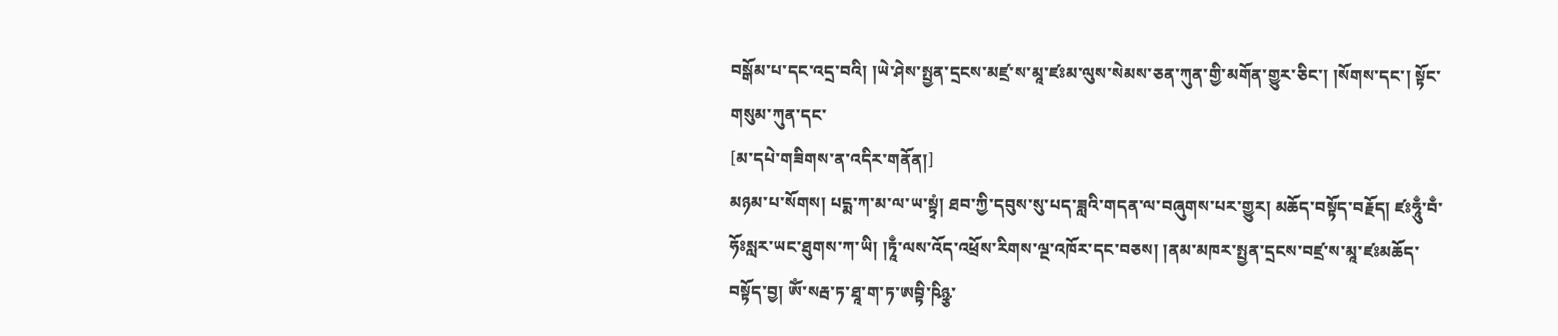བསྒོམ་པ་དང་འདྲ་བའི། །ཡེ་ཤེས་སྤྱན་དྲངས་མཛྲ་ས་མཱ་ཛཿམ་ལུས་སེམས་ཅན་ཀུན་གྱི་མགོན་གྱུར་ཅིང་། །སོགས་དང་། སྟོང་གསུམ་ཀུན་དང་
[མ་དཔེ་གཟིགས་ན་འདིར་གནོན།]
མཉམ་པ་སོགས། པདྨ་ཀ་མ་ལ་ཡ་སྟྭཾ། ཐབ་ཀྱི་དབུས་སུ་པད་ཟླའི་གདན་ལ་བཞུགས་པར་གྱུར། མཆོད་བསྟོད་བརྗོད། ཛཿཧཱུྃ་བྃ་ཧོཿསླར་ཡང་ཐུགས་ཀ་ཡི། །ཏཱྃ་ལས་འོད་འཕྲོས་རིགས་ལྔ་འཁོར་དང་བཅས། །ནམ་མཁར་སྤྱན་དྲངས་བཛྲ་ས་མཱ་ཛཿམཆོད་བསྟོད་བྱ། ༀ་སརྦ་ཏ་ཐཱ་ག་ཏ་ཨབྟི་ཥིཉྩ་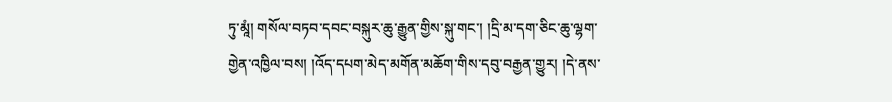ཏུ་མཱཾ། གསོལ་བཏབ་དབང་བསྐུར་ཆུ་རྒྱུན་གྱིས་སྐུ་གང་། །དྲི་མ་དག་ཅིང་ཆུ་ལྷག་གྱེན་འཁྱིལ་བས། །འོད་དཔག་མེད་མགོན་མཆོག་གིས་དབུ་བརྒྱན་གྱུར། །དེ་ནས་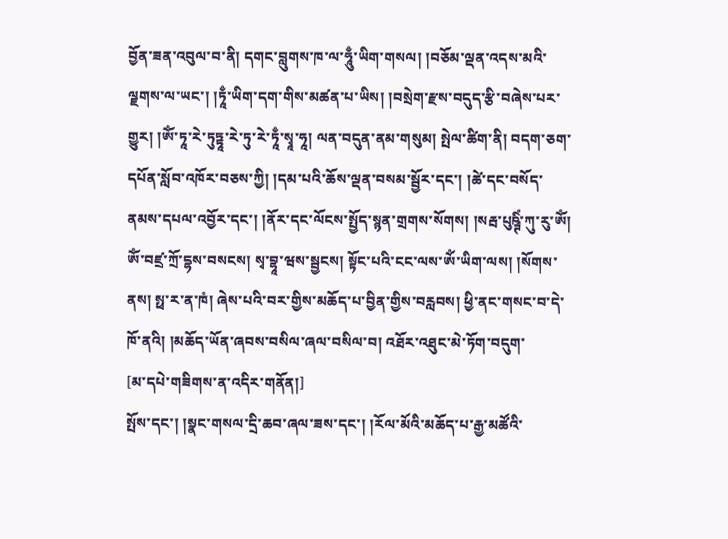བྱོན་ཟན་འབུལ་བ་ནི། དགང་བླུགས་ཁ་ལ་ཧཱུྃ་ཡིག་གསལ། །བཅོམ་ལྡན་འདས་མའི་ལྗགས་ལ་ཡང་། །ཏཱྃ་ཡིག་དག་གིས་མཚན་པ་ཡིས། །བསྲེག་རྫས་བདུད་རྩི་བཞེས་པར་གྱུར། །ༀ་ཏཱ་རེ་ཏུཏྟཱ་རེ་ཏུ་རེ་ཏཱྃ་སྭཱ་ཧཱ། ལན་བདུན་ནམ་གསུམ། སྤེལ་ཚིག་ནི། བདག་ཅག་དཔོན་སློབ་འཁོར་བཅས་ཀྱི། །དམ་པའི་ཆོས་ལྡན་བསམ་སྦྱོར་དང་། །ཚེ་དང་བསོད་ནམས་དཔལ་འབྱོར་དང་། །ནོར་དང་ལོངས་སྤྱོད་སྙན་གྲགས་སོགས། །སརྦ་པུཥྚིཾ་ཀུ་རུ་ༀ། ༀ་བཛྲ་ཀྲོ་དྷས་བསངས། སྭ་བྷཱ་ཝས་སྦྱངས། སྟོང་པའི་ངང་ལས་ༀ་ཡིག་ལས། །སོགས་ནས། སྥ་ར་ན་ཁཾ། ཞེས་པའི་བར་གྱིས་མཆོད་པ་བྱིན་གྱིས་བརླབས། ཕྱི་ནང་གསང་བ་དེ་ཁོ་ནའི། །མཆོད་ཡོན་ཞབས་བསིལ་ཞལ་བསིལ་བ། འཐོར་འཐུང་མེ་ཏོག་བདུག་
[མ་དཔེ་གཟིགས་ན་འདིར་གནོན།]
སྤོས་དང་། །སྣང་གསལ་དྲི་ཆབ་ཞལ་ཟས་དང་། །རོལ་མོའི་མཆོད་པ་རྒྱ་མཚོའི་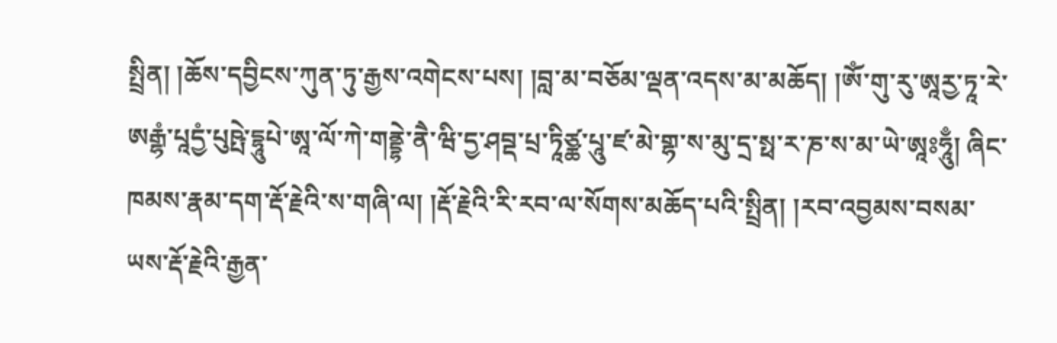སྤྲིན། །ཆོས་དབྱིངས་ཀུན་ཏུ་རྒྱས་འགེངས་པས། །བླ་མ་བཅོམ་ལྡན་འདས་མ་མཆོད། །ༀ་གུ་རུ་ཨཱཪྱ་ཏཱ་རེ་ཨརྒྷཾ་པཱདྱཾ་པུཥྤེ་དྷཱུཔེ་ཨཱ་ལོ་ཀེ་གནྡྷེ་ནཻ་ཝི་དྱ་ཤབྡ་པྲ་ཏཱིཙྪ་པཱུ་ཛ་མེ་གྷ་ས་མུ་དྲ་སྥ་ར་ཎ་ས་མ་ཡེ་ཨཱཿཧཱུྃ། ཞིང་ཁམས་རྣམ་དག་རྡོ་རྗེའི་ས་གཞི་ལ། །རྡོ་རྗེའི་རི་རབ་ལ་སོགས་མཆོད་པའི་སྤྲིན། །རབ་འབྱམས་བསམ་ཡས་རྡོ་རྗེའི་རྒྱན་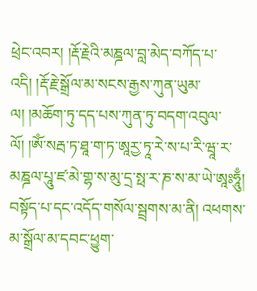ཕྲེང་འབར། །རྡོ་རྗེའི་མཎྜལ་བླ་མེད་བཀོད་པ་འདི། །རྡོ་རྗེ་སྒྲོལ་མ་སངས་རྒྱས་ཀུན་ཡུམ་ལ། །མཆོག་ཏུ་དད་པས་ཀུན་ཏུ་བདག་འབུལ་ལོ། །ༀ་སརྦ་ཏ་ཐཱ་ག་ཏ་ཨཱཪྱ་ཏཱ་རེ་ས་པ་རི་ཝཱ་ར་མཎྜལ་པཱུ་ཛ་མེ་གྷ་ས་མུ་དྲ་སྥ་ར་ཎ་ས་མ་ཡེ་ཨཱཿཧཱུྃ། བསྟོད་པ་དང་འདོད་གསོལ་སྦྲགས་མ་ནི། འཕགས་མ་སྒྲོལ་མ་དབང་ཕྱུག་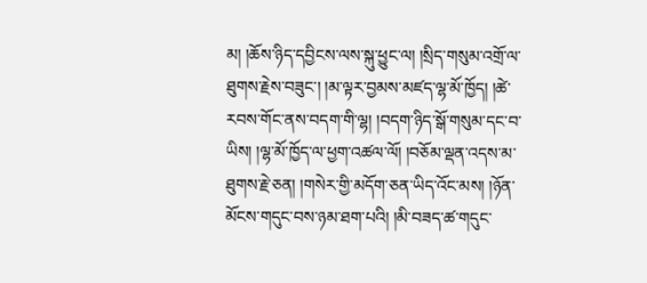མ། །ཆོས་ཉིད་དབྱིངས་ལས་སྐུ་ཕྱུང་ལ། །སྲིད་གསུམ་འགྲོ་ལ་ཐུགས་རྗེས་བཟུང་། །མ་ལྟར་བྱམས་མཛད་ལྷ་མོ་ཁྱོད། །ཚེ་རབས་གོང་ནས་བདག་གི་ལྷ། །བདག་ཉིད་སྒོ་གསུམ་དང་བ་ཡིས། །ལྷ་མོ་ཁྱོད་ལ་ཕྱག་འཚལ་ལོ། །བཅོམ་ལྡན་འདས་མ་ཐུགས་རྗེ་ཅན། །གསེར་གྱི་མདོག་ཅན་ཡིད་འོང་མས། །ཉོན་མོངས་གདུང་བས་ཉམ་ཐག་པའི། །མི་བཟད་ཚ་གདུང་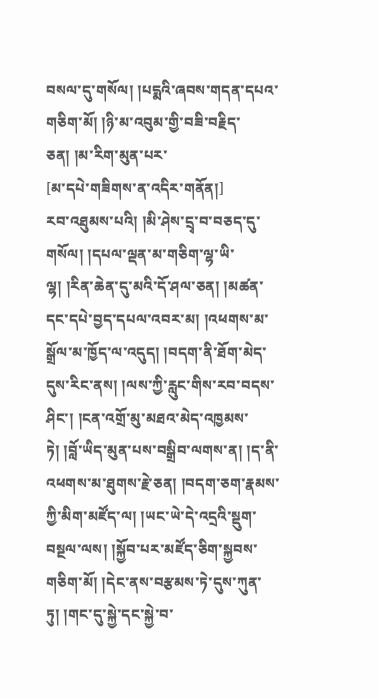བསལ་དུ་གསོལ། །པདྨའི་ཞབས་གདན་དཔའ་གཅིག་མོ། །ཉི་མ་འབུམ་གྱི་བཟི་བརྗིད་ཅན། །མ་རིག་མུན་པར་
[མ་དཔེ་གཟིགས་ན་འདིར་གནོན།]
རབ་འཐུམས་པའི། །མི་ཤེས་དྲྭ་བ་བཅད་དུ་གསོལ། །དཔལ་ལྡན་མ་གཅིག་ལྷ་ཡི་ལྷ། །རིན་ཆེན་དུ་མའི་དོ་ཤལ་ཅན། །མཚན་དང་དཔེ་བྱད་དཔལ་འབར་མ། །འཕགས་མ་སྒྲོལ་མ་ཁྱོད་ལ་འདུད། །བདག་ནི་ཐོག་མེད་དུས་རིང་ནས། །ལས་ཀྱི་རླུང་གིས་རབ་བདས་ཤིང་། །ངན་འགྲོ་མུ་མཐའ་མེད་འཁྱམས་ཏེ། །བློ་ཡིད་མུན་པས་བསྒྲིབ་ལགས་ན། །ད་ནི་འཕགས་མ་ཐུགས་རྗེ་ཅན། །བདག་ཅག་རྣམས་ཀྱི་མིག་མཛོད་ལ། །ཡང་ཡེ་དེ་འདྲའི་སྡུག་བསྔལ་ལས། །སྐྱོབ་པར་མཛོད་ཅིག་སྐྱབས་གཅིག་མོ། །དེང་ནས་བརྩམས་ཏེ་དུས་ཀུན་ཏུ། །གང་དུ་སྐྱེ་དང་སྐྱེ་བ་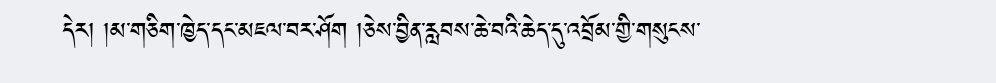དེར། །མ་གཅིག་ཁྱེད་དང་མཇལ་བར་ཤོག །ཅེས་བྱིན་རླབས་ཆེ་བའི་ཆེད་དུ་འབྲོམ་གྱི་གསུངས་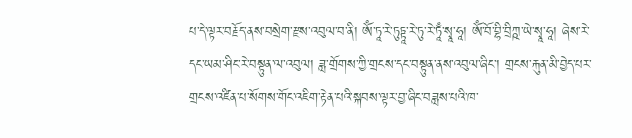པ་དེ་ལྟར་བརྗོད་ནས་བསྲེག་རྫས་འབུལ་བ་ནི། ༀ་ཏཱ་རེ་ཏུཏྟཱ་རེ་ཏུ་རེ་ཏཱྃ་སྭཱ་ཧཱ། ༀ་བོ་བྷི་བྲིཀྵ་ཡེ་སྭཱ་ཧཱ། ཞེས་རེ་དང་ཡམ་ཤིང་རེ་བསྟུན་ལ་འབུལ། ཟླ་གྲོགས་ཀྱི་གྲངས་དང་བསྟུན་ནས་འབུལ་ཞིང་། གྲངས་རྐུན་མི་བྱེད་པར་གྲངས་འཛིན་པ་སོགས་གོང་འཇིག་རྟེན་པའི་སྐབས་ལྟར་བྱ་ཞིང་བཟླས་པའི་ཁ་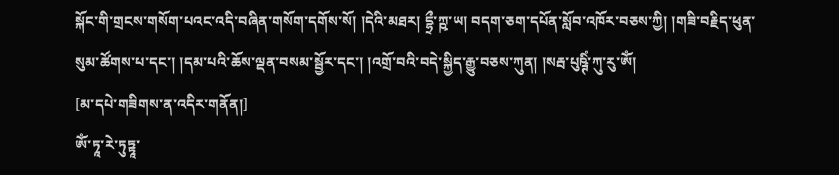སྐོང་གི་གྲངས་གསོག་པའང་འདི་བཞིན་གསོག་དགོས་སོ། །དེའི་མཐར། དྷྲྀ་ཀྵ་ཡ། བདག་ཅག་དཔོན་སློབ་འཁོར་བཅས་ཀྱི། །གཟི་བརྗིད་ཕུན་སུམ་ཚོགས་པ་དང་། །དམ་པའི་ཆོས་ལྡན་བསམ་སྦྱོར་དང་། །འགྲོ་བའི་བདེ་སྐྱིད་རྒྱུ་བཅས་ཀུན། །སརྦ་པུཥྚིཾ་ཀུ་རུ་ༀ།
[མ་དཔེ་གཟིགས་ན་འདིར་གནོན།]
ༀ་ཏཱ་རེ་ཏུཏྟཱ་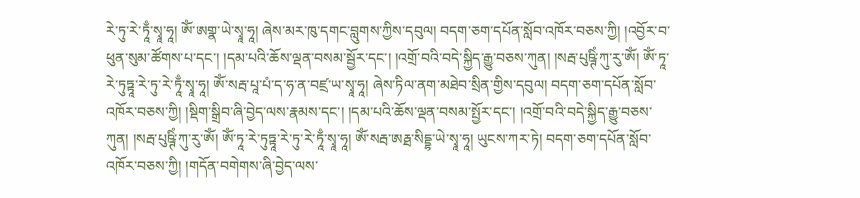རེ་ཏུ་རེ་ཏཱྃ་སྭཱ་ཧཱ། ༀ་ཨགྣ་ཡེ་སྭཱ་ཧཱ། ཞེས་མར་ཁུ་དགང་བླུགས་ཀྱིས་དབུལ། བདག་ཅག་དཔོན་སློབ་འཁོར་བཅས་ཀྱི། །འབྱོར་བ་ཕུན་སུམ་ཚོགས་པ་དང་། །དམ་པའི་ཆོས་ལྡན་བསམ་སྦྱོར་དང་། །འགྲོ་བའི་བདེ་སྐྱིད་རྒྱུ་བཅས་ཀུན། །སརྦ་པུཥྚིཾ་ཀུ་རུ་ༀ། ༀ་ཏཱ་རེ་ཏུཏྟཱ་རེ་ཏུ་རེ་ཏཱྃ་སྭཱ་ཧཱ། ༀ་སརྦ་པཱ་པཾ་ད་ཧ་ན་བཛྲ་ཡ་སྭཱ་ཧཱ། ཞེས་ཏིལ་ནག་མཐེབ་སྲིན་གྱིས་དབུལ། བདག་ཅག་དཔོན་སློབ་འཁོར་བཅས་ཀྱི། །སྡིག་སྒྲིབ་ཞི་བྱེད་ལས་རྣམས་དང་། །དམ་པའི་ཆོས་ལྡན་བསམ་སྤྱོར་དང་། །འགྲོ་བའི་བདེ་སྐྱིད་རྒྱུ་བཅས་ཀུན། །སརྦ་པུཥྚིཾ་ཀུ་རུ་ༀ། ༀ་ཏཱ་རེ་ཏུཏྟཱ་རེ་ཏུ་རེ་ཏཱྃ་སྭཱ་ཧཱ། ༀ་སརྦ་ཨརྠ་སིདྡྷ་ཡེ་སྭཱ་ཧཱ། ཡུངས་ཀར་ཏེ། བདག་ཅག་དཔོན་སློབ་འཁོར་བཅས་ཀྱི། །གདོན་བགེགས་ཞི་བྱེད་ལས་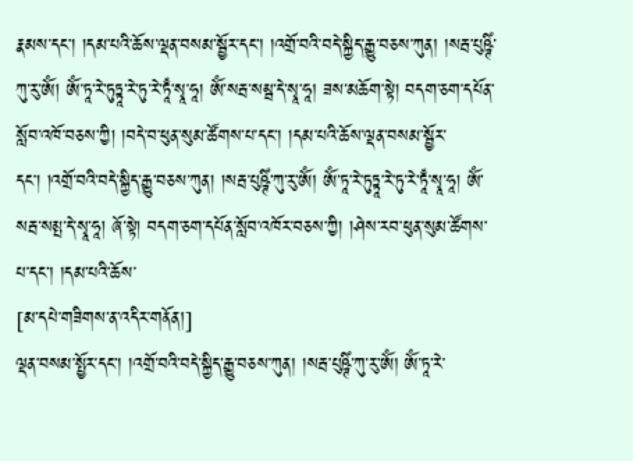རྣམས་དང་། །དམ་པའི་ཆོས་ལྡན་བསམ་སྦྱོར་དང་། །འགྲོ་བའི་བདེ་སྐྱིད་རྒྱུ་བཅས་ཀུན། །སརྦ་པུཥྚིཾ་ཀུ་རུ་ༀ། ༀ་ཏཱ་རེ་ཏུཏྟཱ་རེ་ཏུ་རེ་ཏཱྃ་སྭཱ་ཧཱ། ༀ་སརྦ་སམྦ་དེ་སྭཱ་ཧཱ། ཟས་མཆོག་སྟེ། བདག་ཅག་དཔོན་སློབ་འཁོ་བཅས་ཀྱི། །བདེ་བ་ཕུན་སུམ་ཚོགས་པ་དང་། །དམ་པའི་ཆོས་ལྡན་བསམ་སྦྱོར་དང་། །འགྲོ་བའི་བདེ་སྐྱིད་རྒྱུ་བཅས་ཀུན། །སརྦ་པུཥྚིཾ་ཀུ་རུ་ༀ། ༀ་ཏཱ་རེ་ཏུཏྟཱ་རེ་ཏུ་རེ་ཏཱྃ་སྭཱ་ཧཱ། ༀ་སརྦ་སམྤ་དེ་སྭཱ་ཧཱ། ཞོ་སྟེ། བདག་ཅག་དཔོན་སློབ་འཁོར་བཅས་ཀྱི། །ཤེས་རབ་ཕུན་སུམ་ཚོགས་པ་དང་། །དམ་པའི་ཆོས་
[མ་དཔེ་གཟིགས་ན་འདིར་གནོན།]
ལྡན་བསམ་སྤྱོར་དང་། །འགྲོ་བའི་བདེ་སྐྱིད་རྒྱུ་བཅས་ཀུན། །སརྦ་པུཥྚིཾ་ཀུ་རུ་ༀ། ༀ་ཏཱ་རེ་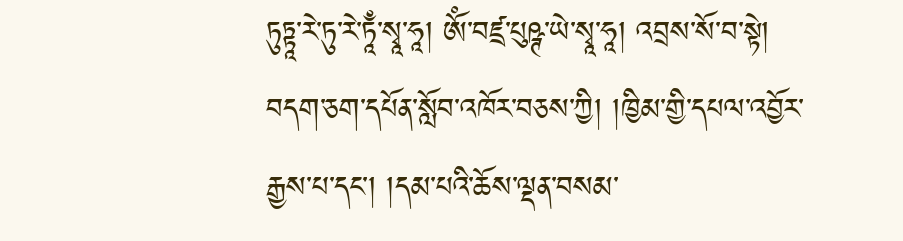ཏུཏྟཱ་རེ་ཏུ་རེ་ཏཱྃ་སྭཱ་ཧཱ། ༀ་བཛྲ་པུཥྚ་ཡེ་སྭཱ་ཧཱ། འབྲས་སོ་བ་སྟེ། བདག་ཅག་དཔོན་སློབ་འཁོར་བཅས་ཀྱི། །ཁྱིམ་གྱི་དཔལ་འབྱོར་རྒྱས་པ་དང་། །དམ་པའི་ཆོས་ལྡན་བསམ་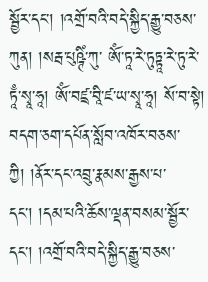སྦྱོར་དང་། །འགྲོ་བའི་བདེ་སྐྱིད་རྒྱུ་བཅས་ཀུན། །སརྦ་པུཥྚིཾ་ཀུ་ ༀ་ཏཱ་རེ་ཏུཏྟཱ་རེ་ཏུ་རེ་ཏཱྃ་སྭཱ་ཧཱ། ༀ་བཛྲ་བཱི་ཛ་ཡ་སྭཱ་ཧཱ། སོ་བ་སྟེ། བདག་ཅག་དཔོན་སློབ་འཁོར་བཅས་ཀྱི། །ནོར་དང་འབྲུ་རྣམས་རྒྱས་པ་དང་། །དམ་པའི་ཆོས་ལྡན་བསམ་སྦྱོར་དང་། །འགྲོ་བའི་བདེ་སྐྱིད་རྒྱུ་བཅས་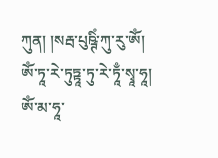ཀུན། །སརྦ་པུཥྚིཾ་ཀུ་རུ་ༀ། ༀ་ཏཱ་རེ་ཏུཏྟཱ་ཏུ་རེ་ཏཱྃ་སྭཱ་ཧཱ། ༀ་མ་ཧཱ་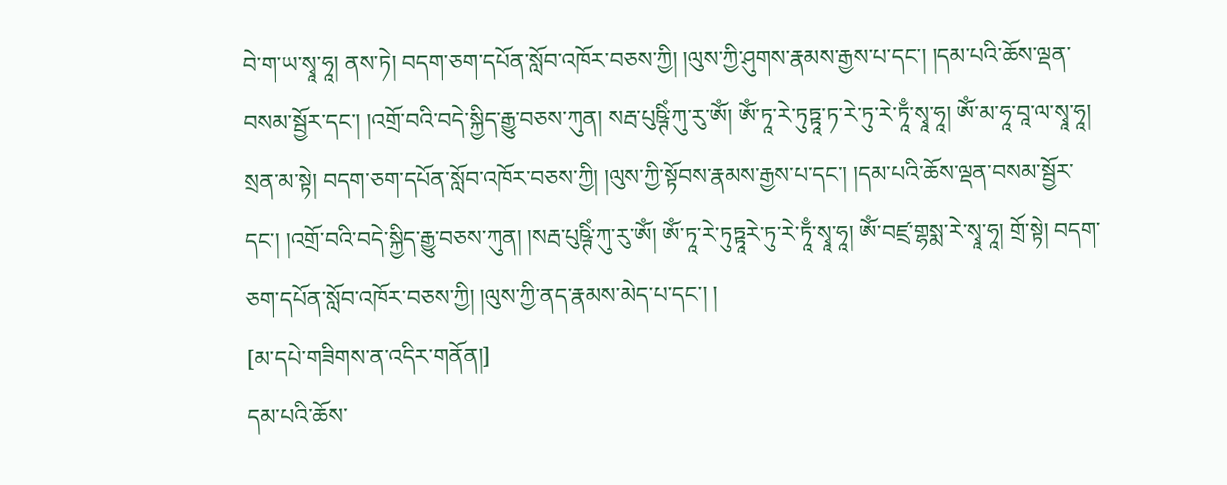བེ་ག་ཡ་སྭཱ་ཧཱ། ནས་ཏེ། བདག་ཅག་དཔོན་སློབ་འཁོར་བཅས་ཀྱི། །ལུས་ཀྱི་ཤུགས་རྣམས་རྒྱས་པ་དང་། །དམ་པའི་ཆོས་ལྡན་བསམ་སྦྱོར་དང་། །འགྲོ་བའི་བདེ་སྐྱིད་རྒྱུ་བཅས་ཀུན། སརྦ་པུཥྚིཾ་ཀུ་རུ་ༀ། ༀ་ཏཱ་རེ་ཏུཏྟཱ་ཏ་རེ་ཏུ་རེ་ཏཱྃ་སྭཱ་ཧཱ། ༀ་མ་ཧཱ་བཱ་ལ་སྭཱ་ཧཱ། སྲན་མ་སྟེ། བདག་ཅག་དཔོན་སློབ་འཁོར་བཅས་ཀྱི། །ལུས་ཀྱི་སྟོབས་རྣམས་རྒྱས་པ་དང་། །དམ་པའི་ཆོས་ལྡན་བསམ་སྦྱོར་དང་། །འགྲོ་བའི་བདེ་སྐྱིད་རྒྱུ་བཅས་ཀུན། །སརྦ་པུཥྚིཾ་ཀུ་རུ་ༀ། ༀ་ཏཱ་རེ་ཏུཏྟཱརེ་ཏུ་རེ་ཏཱྃ་སྭཱ་ཧཱ། ༀ་བཛྲ་གྷསྨ་རེ་སྭཱ་ཧཱ། གྲོ་སྟེ། བདག་ཅག་དཔོན་སློབ་འཁོར་བཅས་ཀྱི། །ལུས་ཀྱི་ནད་རྣམས་མེད་པ་དང་། །
[མ་དཔེ་གཟིགས་ན་འདིར་གནོན།]
དམ་པའི་ཆོས་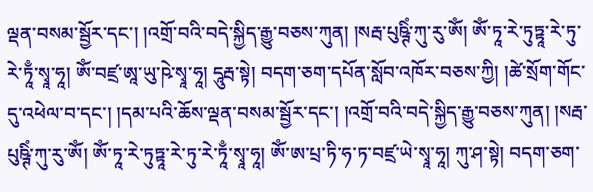ལྡན་བསམ་སྦྱོར་དང་། །འགྲོ་བའི་བདེ་སྐྱིད་རྒྱུ་བཅས་ཀུན། །སརྦ་པུཥྚིཾ་ཀུ་རུ་ༀ། ༀ་ཏཱ་རེ་ཏུཏྟཱ་རེ་ཏུ་རེ་ཏཱྃ་སྭཱ་ཧཱ། ༀ་བཛྲ་ཨཱ་ཡུ་ཥེ་སྭཱ་ཧཱ། དཱུརྦ་སྟེ། བདག་ཅག་དཔོན་སློབ་འཁོར་བཅས་ཀྱི། །ཚེ་སྲོག་གོང་དུ་འཕེལ་བ་དང་། །དམ་པའི་ཆོས་ལྡན་བསམ་སྦྱོར་དང་། །འགྲོ་བའི་བདེ་སྐྱིད་རྒྱུ་བཅས་ཀུན། །སརྦ་པུཥྚིཾ་ཀུ་རུ་ༀ། ༀ་ཏཱ་རེ་ཏུཏྟཱ་རེ་ཏུ་རེ་ཏཱྃ་སྭཱ་ཧཱ། ༀ་ཨ་པྲ་ཏི་ཧ་ཏ་བཛྲ་ཡེ་སྭཱ་ཧཱ། ཀུ་ཤ་སྟེ། བདག་ཅག་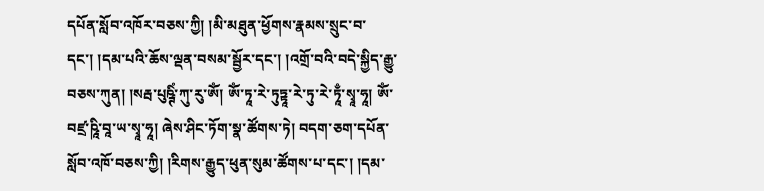དཔོན་སློབ་འཁོར་བཅས་ཀྱི། །མི་མཐུན་ཕྱོགས་རྣམས་སྲུང་བ་དང་། །དམ་པའི་ཆོས་ལྡན་བསམ་སྦྱོར་དང་། །འགྲོ་བའི་བདེ་སྐྱིད་རྒྱུ་བཅས་ཀུན། །སརྦ་པུཥྚིཾ་ཀུ་རུ་ༀ། ༀ་ཏཱ་རེ་ཏུཏྟཱ་རེ་ཏུ་རེ་ཏཱྃ་སྭཱ་ཧཱ། ༀ་བཛྲ་ཥཱི་བཱ་ཡ་སྭཱ་ཧཱ། ཞེས་ཤིང་ཏོག་སྣ་ཚོགས་ཏེ། བདག་ཅག་དཔོན་སློབ་འཁོ་བཅས་ཀྱི། །རིགས་རྒྱུད་ཕུན་སུམ་ཚོགས་པ་དང་། །དམ་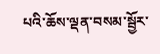པའི་ཆོས་ལྡན་བསམ་སྦྱོར་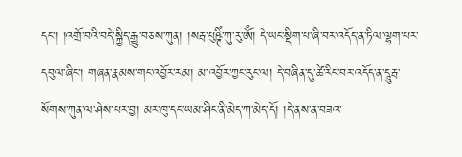དང་། །འགྲོ་བའི་བདེ་སྐྱིད་རྒྱུ་བཅས་ཀུན། །སརྦ་པུཥྚིཾ་ཀུ་རུ་ༀ། དེ་ཡང་སྡིག་པ་ཞི་བར་འདོད་ན་ཏིལ་ལྷག་པར་དབུལ་ཞིང་། གཞན་རྣམས་གང་འབྱོར་རམ། མ་འབྱོར་ཀྱང་རུང་ལ། དེ་བཞིན་དུ་ཚེ་རིང་བར་འདོད་ན་དཱུརྦ་སོགས་ཀུན་ལ་ཤེས་པར་བྱ། མར་ཁུ་དང་ཡམ་ཤིང་ནི་མེད་ཀ་མེད་དོ། །དེ་ནས་ན་བཟའ་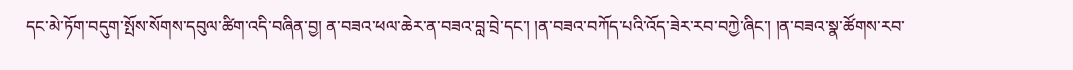དང་མེ་ཏོག་བདུག་སྤོས་སོགས་དབུལ་ཚིག་འདི་བཞིན་བྱ། ན་བཟའ་ཕལ་ཆེར་ན་བཟའ་བླ་བྲེ་དང་། །ན་བཟའ་བཀོད་པའི་འོད་ཟེར་རབ་བཀྱེ་ཞིང་། །ན་བཟའ་སྣ་ཚོགས་རབ་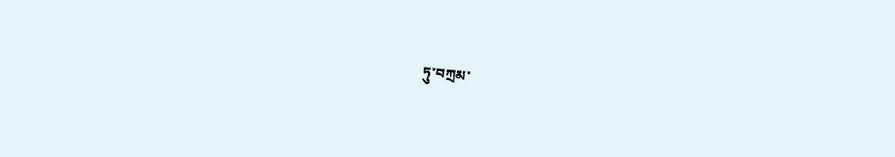ཏུ་བཀྲམ་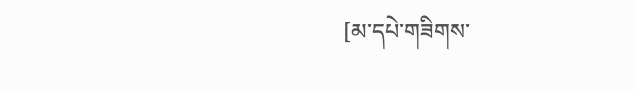[མ་དཔེ་གཟིགས་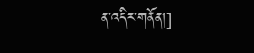ན་འདིར་གནོན།]